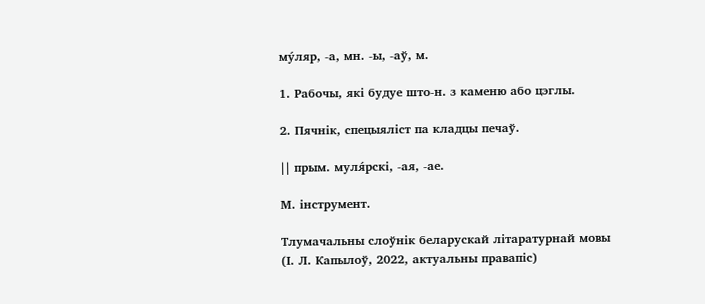му́ляр, -а, мн. -ы, -аў, м.

1. Рабочы, які будуе што-н. з каменю або цэглы.

2. Пячнік, спецыяліст па кладцы печаў.

|| прым. муля́рскі, -ая, -ае.

М. інструмент.

Тлумачальны слоўнік беларускай літаратурнай мовы (І. Л. Капылоў, 2022, актуальны правапіс)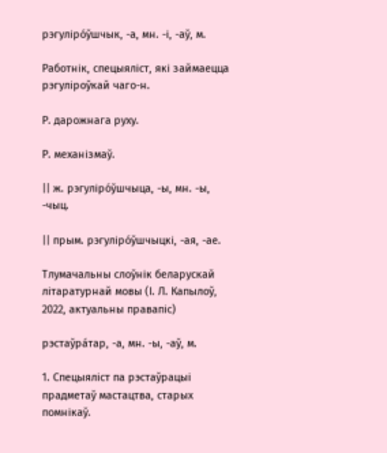рэгуліро́ўшчык, -а, мн. -і, -аў, м.

Работнік, спецыяліст, які займаецца рэгуліроўкай чаго-н.

Р. дарожнага руху.

Р. механізмаў.

|| ж. рэгуліро́ўшчыца, -ы, мн. -ы, -чыц.

|| прым. рэгуліро́ўшчыцкі, -ая, -ае.

Тлумачальны слоўнік беларускай літаратурнай мовы (І. Л. Капылоў, 2022, актуальны правапіс)

рэстаўра́тар, -а, мн. -ы, -аў, м.

1. Спецыяліст па рэстаўрацыі прадметаў мастацтва, старых помнікаў.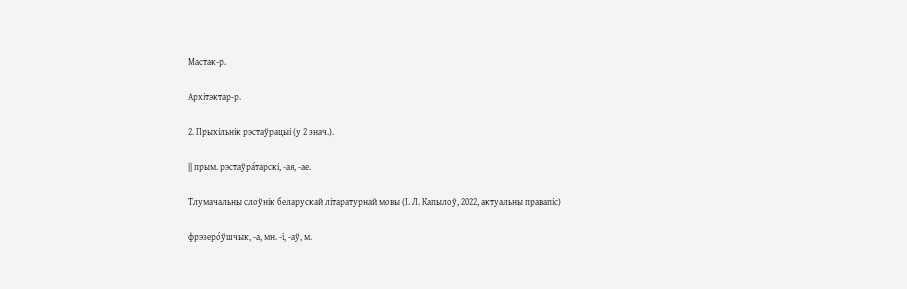Мастак-р.

Архітэктар-р.

2. Прыхільнік рэстаўрацыі (у 2 знач.).

|| прым. рэстаўра́тарскі, -ая, -ае.

Тлумачальны слоўнік беларускай літаратурнай мовы (І. Л. Капылоў, 2022, актуальны правапіс)

фрэзеро́ўшчык, -а, мн. -і, -аў, м.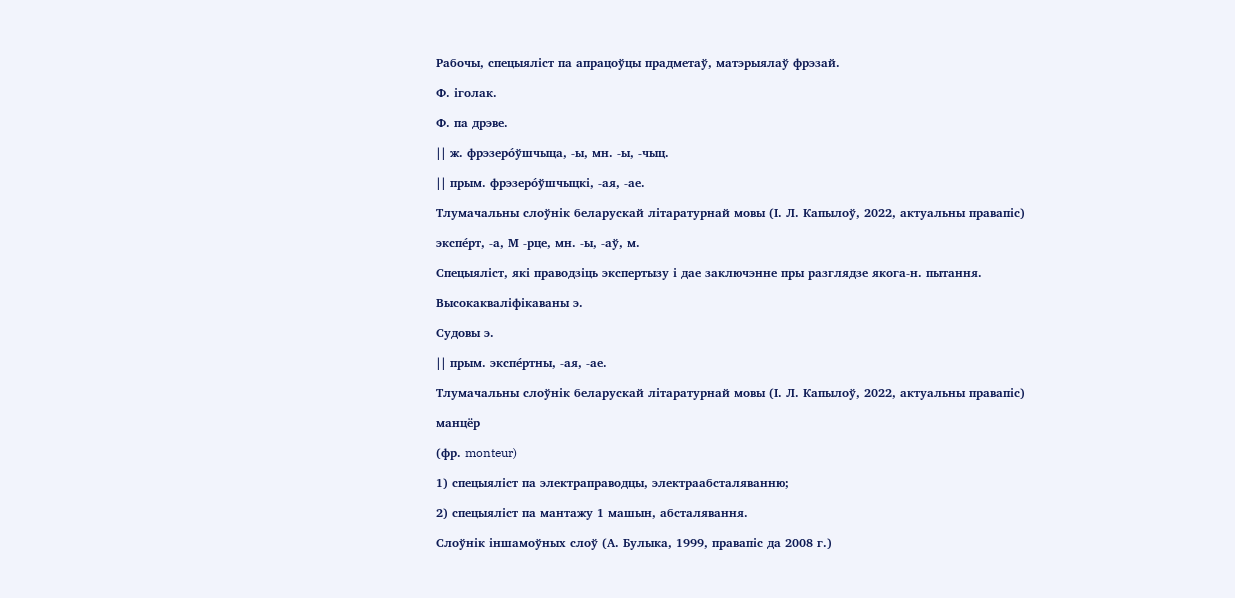Рабочы, спецыяліст па апрацоўцы прадметаў, матэрыялаў фрэзай.

Ф. іголак.

Ф. па дрэве.

|| ж. фрэзеро́ўшчыца, -ы, мн. -ы, -чыц.

|| прым. фрэзеро́ўшчыцкі, -ая, -ае.

Тлумачальны слоўнік беларускай літаратурнай мовы (І. Л. Капылоў, 2022, актуальны правапіс)

экспе́рт, -а, М -рце, мн. -ы, -аў, м.

Спецыяліст, які праводзіць экспертызу і дае заключэнне пры разглядзе якога-н. пытання.

Высокакваліфікаваны э.

Судовы э.

|| прым. экспе́ртны, -ая, -ае.

Тлумачальны слоўнік беларускай літаратурнай мовы (І. Л. Капылоў, 2022, актуальны правапіс)

манцёр

(фр. monteur)

1) спецыяліст па электраправодцы, электраабсталяванню;

2) спецыяліст па мантажу 1 машын, абсталявання.

Слоўнік іншамоўных слоў (А. Булыка, 1999, правапіс да 2008 г.)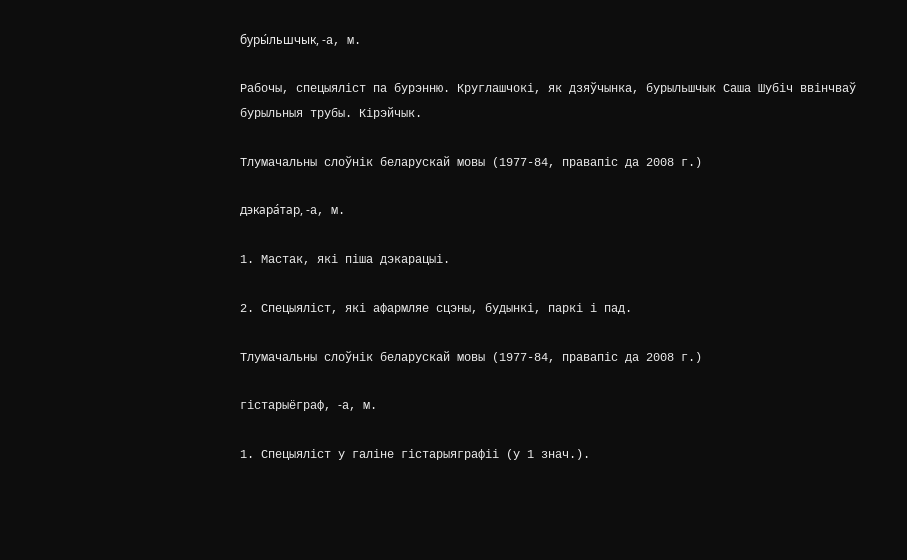буры́льшчык, ‑а, м.

Рабочы, спецыяліст па бурэнню. Круглашчокі, як дзяўчынка, бурыльшчык Саша Шубіч ввінчваў бурыльныя трубы. Кірэйчык.

Тлумачальны слоўнік беларускай мовы (1977-84, правапіс да 2008 г.)

дэкара́тар, ‑а, м.

1. Мастак, які піша дэкарацыі.

2. Спецыяліст, які афармляе сцэны, будынкі, паркі і пад.

Тлумачальны слоўнік беларускай мовы (1977-84, правапіс да 2008 г.)

гістарыёграф, ‑а, м.

1. Спецыяліст у галіне гістарыяграфіі (у 1 знач.).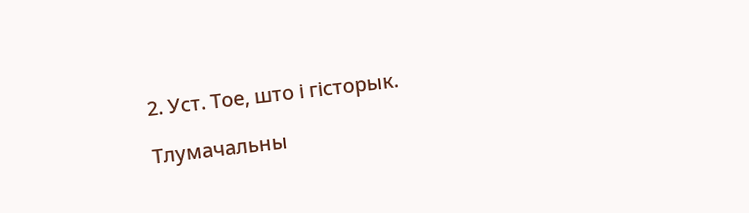2. Уст. Тое, што і гісторык.

Тлумачальны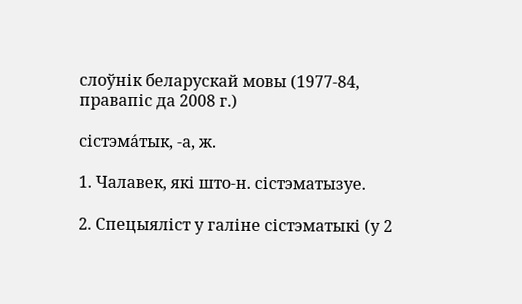слоўнік беларускай мовы (1977-84, правапіс да 2008 г.)

сістэма́тык, ‑а, ж.

1. Чалавек, які што‑н. сістэматызуе.

2. Спецыяліст у галіне сістэматыкі (у 2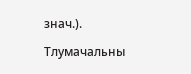знач.).

Тлумачальны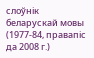слоўнік беларускай мовы (1977-84, правапіс да 2008 г.)